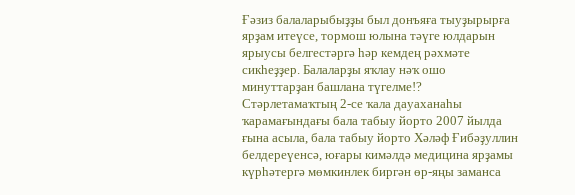Ғәзиз балаларыбыҙҙы был донъяға тыуҙырырға ярҙам итеүсе, тормош юлына тәүге юлдарын ярыусы белгестәргә һәр кемдең рәхмәте сикһеҙҙер. Балаларҙы яҡлау нәҡ ошо минуттарҙан башлана түгелме!?
Стәрлетамаҡтың 2-се ҡала дауаханаһы ҡарамағындағы бала табыу йорто 2007 йылда ғына асыла, бала табыу йорто Хәләф Ғибәҙуллин белдереүенсә, юғары кимәлдә медицина ярҙамы күрһәтергә мөмкинлек биргән өр-яңы заманса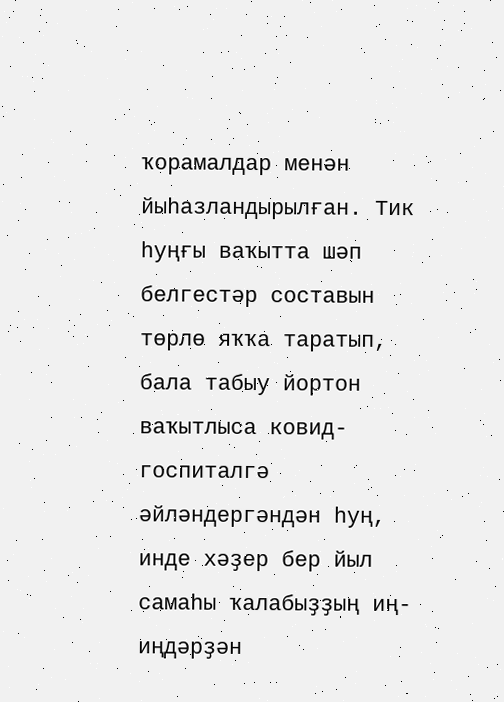ҡорамалдар менән йыһазландырылған. Тик һуңғы ваҡытта шәп белгестәр составын төрлө яҡҡа таратып, бала табыу йортон ваҡытлыса ковид-госпиталгә әйләндергәндән һуң, инде хәҙер бер йыл самаһы ҡалабыҙҙың иң-иңдәрҙән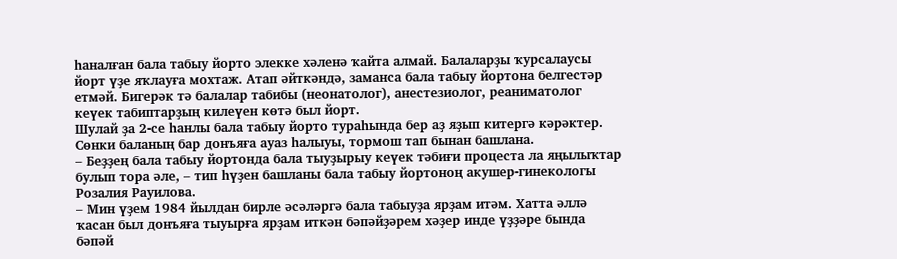һаналған бала табыу йорто элекке хәленә ҡайта алмай. Балаларҙы ҡурсалаусы йорт үҙе яҡлауға мохтаж. Атап әйткәндә, заманса бала табыу йортона белгестәр етмәй. Бигерәк тә балалар табибы (неонатолог), анестезиолог, реаниматолог кеүек табиптарҙың килеүен көтә был йорт.
Шулай ҙа 2-се һанлы бала табыу йорто тураһында бер аҙ яҙып китергә кәрәктер. Сөнки баланың бар донъяға ауаз һалыуы, тормош тап бынан башлана.
– Беҙҙең бала табыу йортонда бала тыуҙырыу кеүек тәбиғи процеста ла яңылыҡтар булып тора әле, – тип һүҙен башланы бала табыу йортоноң акушер-гинекологы Розалия Рауилова.
– Мин үҙем 1984 йылдан бирле әсәләргә бала табыуҙа ярҙам итәм. Хатта әллә ҡасан был донъяға тыуырға ярҙам иткән бәпәйҙәрем хәҙер инде үҙҙәре бында бәпәй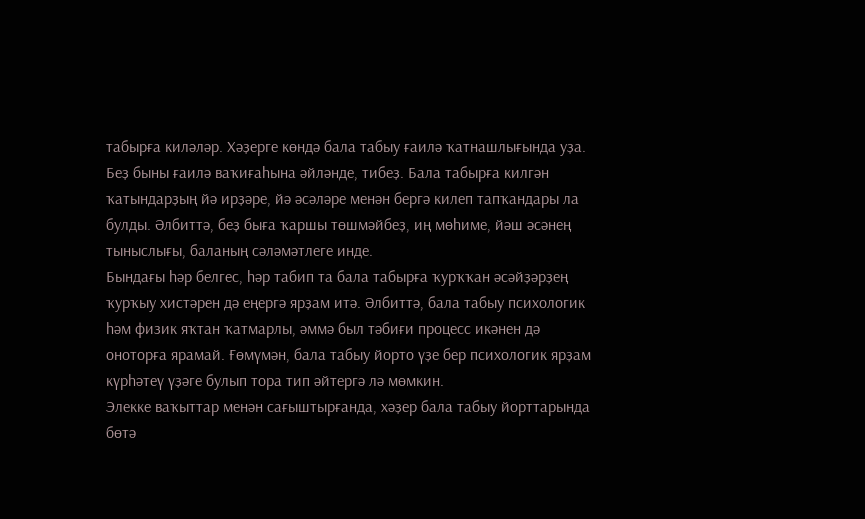табырға киләләр. Хәҙерге көндә бала табыу ғаилә ҡатнашлығында уҙа. Беҙ быны ғаилә ваҡиғаһына әйләнде, тибеҙ. Бала табырға килгән ҡатындарҙың йә ирҙәре, йә әсәләре менән бергә килеп тапҡандары ла булды. Әлбиттә, беҙ быға ҡаршы төшмәйбеҙ, иң мөһиме, йәш әсәнең тыныслығы, баланың сәләмәтлеге инде.
Бындағы һәр белгес, һәр табип та бала табырға ҡурҡҡан әсәйҙәрҙең ҡурҡыу хистәрен дә еңергә ярҙам итә. Әлбиттә, бала табыу психологик һәм физик яҡтан ҡатмарлы, әммә был тәбиғи процесс икәнен дә оноторға ярамай. Ғөмүмән, бала табыу йорто үҙе бер психологик ярҙам күрһәтеү үҙәге булып тора тип әйтергә лә мөмкин.
Элекке ваҡыттар менән сағыштырғанда, хәҙер бала табыу йорттарында бөтә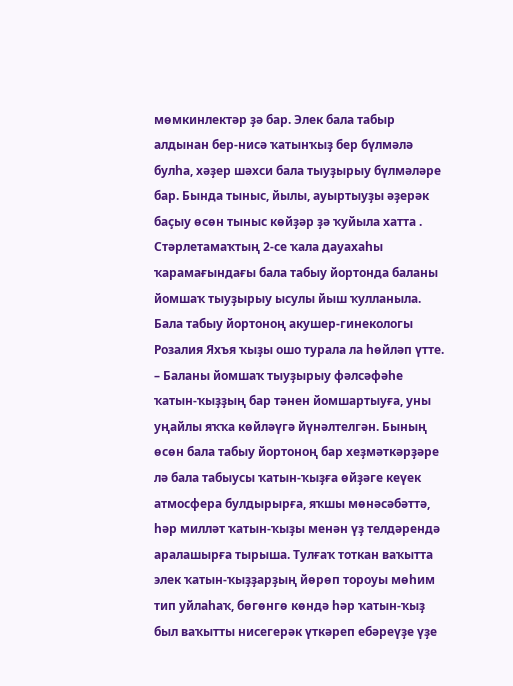мөмкинлектәр ҙә бар. Элек бала табыр алдынан бер-нисә ҡатынҡыҙ бер бүлмәлә булһа, хәҙер шәхси бала тыуҙырыу бүлмәләре бар. Бында тыныс, йылы, ауыртыуҙы әҙерәк баҫыу өсөн тыныс көйҙәр ҙә ҡуйыла хатта .
Стәрлетамаҡтың 2-се ҡала дауахаһы ҡарамағындағы бала табыу йортонда баланы йомшаҡ тыуҙырыу ысулы йыш ҡулланыла. Бала табыу йортоноң акушер-гинекологы Розалия Яхъя ҡыҙы ошо турала ла һөйләп үтте.
– Баланы йомшаҡ тыуҙырыу фәлсәфәһе ҡатын-ҡыҙҙың бар тәнен йомшартыуға, уны уңайлы яҡҡа көйләүгә йүнәлтелгән. Бының өсөн бала табыу йортоноң бар хеҙмәткәрҙәре лә бала табыусы ҡатын-ҡыҙға өйҙәге кеүек атмосфера булдырырға, яҡшы мөнәсәбәттә, һәр милләт ҡатын-ҡыҙы менән үҙ телдәрендә аралашырға тырыша. Тулғаҡ тоткан ваҡытта элек ҡатын-ҡыҙҙарҙың йөрөп тороуы мөһим тип уйлаһаҡ, бөгөнгө көндә һәр ҡатын-ҡыҙ был ваҡытты нисегерәк үткәреп ебәреүҙе үҙе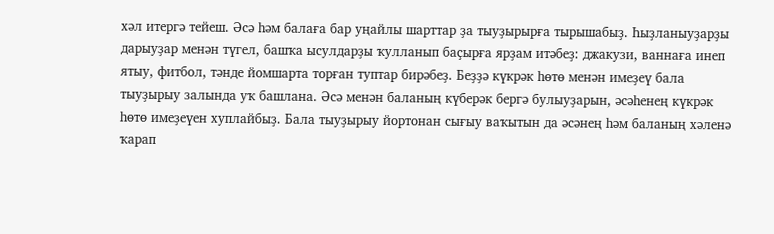хәл итергә тейеш. Әсә һәм балаға бар уңайлы шарттар ҙа тыуҙырырға тырышабыҙ. Һыҙланыуҙарҙы дарыуҙар менән түгел, башҡа ысулдарҙы ҡулланып баҫырға ярҙам итәбеҙ: джакузи, ваннаға инеп ятыу, фитбол, тәнде йомшарта торған туптар бирәбеҙ. Беҙҙә күкрәк һөтө менән имеҙеү бала тыуҙырыу залында уҡ башлана. Әсә менән баланың күберәк бергә булыуҙарын, әсәһенең күкрәк һөтө имеҙеүен хуплайбыҙ. Бала тыуҙырыу йортонан сығыу ваҡытын да әсәнең һәм баланың хәленә ҡарап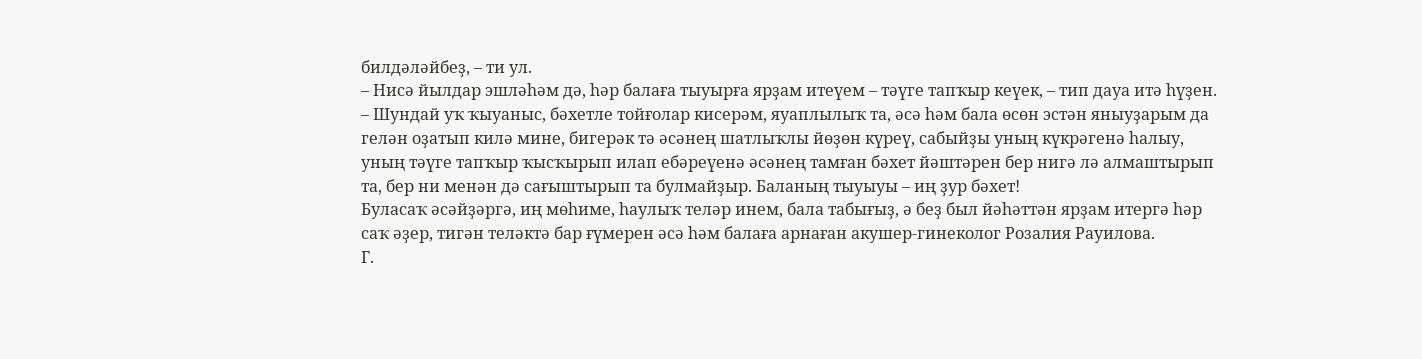билдәләйбеҙ, – ти ул.
– Нисә йылдар эшләһәм дә, һәр балаға тыуырға ярҙам итеүем – тәүге тапҡыр кеүек, – тип дауа итә һүҙен. – Шундай уҡ ҡыуаныс, бәхетле тойғолар кисерәм, яуаплылыҡ та, әсә һәм бала өсөн эстән яныуҙарым да гелән оҙатып килә мине, бигерәк тә әсәнең шатлыҡлы йөҙөн күреү, сабыйҙы уның күкрәгенә һалыу, уның тәүге тапҡыр ҡысҡырып илап ебәреүенә әсәнең тамған бәхет йәштәрен бер нигә лә алмаштырып та, бер ни менән дә сағыштырып та булмайҙыр. Баланың тыуыуы – иң ҙур бәхет!
Буласаҡ әсәйҙәргә, иң мөһиме, һаулыҡ теләр инем, бала табығыҙ, ә беҙ был йәһәттән ярҙам итергә һәр саҡ әҙер, тигән теләктә бар ғүмерен әсә һәм балаға арнаған акушер-гинеколог Розалия Рауилова.
Г.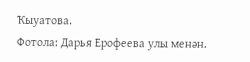Ҡыуатова.
Фотола: Дарья Ерофеева улы менән.